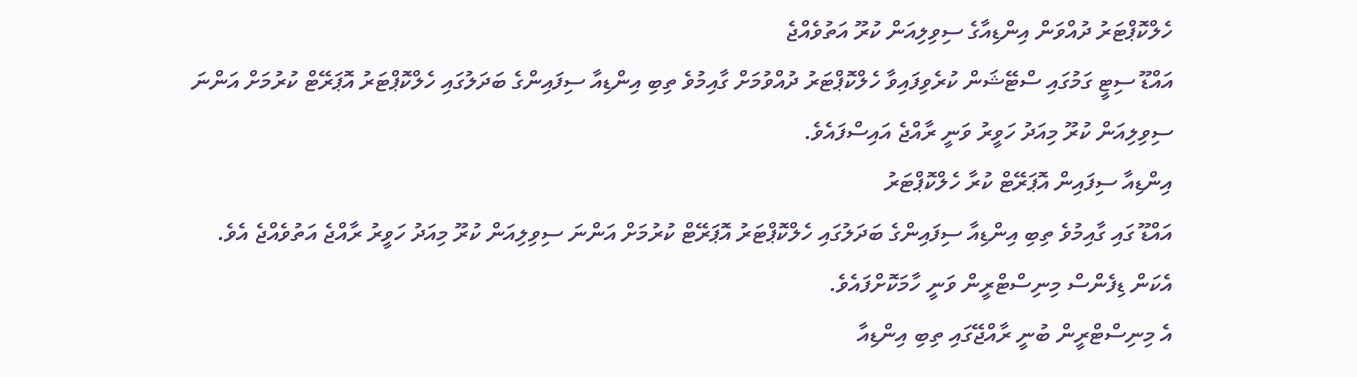ހެލްކޮޕްޓަރު ދުއްވަން އިންޑިއާގެ ސިވިލިއަން ކުރޫ އަތުވެއްޖެ
އައްޑޫ ސިޓީ ގަމުގައި ސްޓޭޝަން ކުރެވިފައިވާ ހެލްކޮޕްޓަރު ދުއްވުމަށް ގާއިމުވެ ތިބި އިންޑިއާ ސިފައިންގެ ބަދަލުގައި ހެލްކޮޕްޓަރު އޮޕަރޭޓް ކުރުމަށް އަންނަ ސިވިލިއަން ކުރޫ މިއަދު ހަވީރު ވަނީ ރާއްޖެ އައިސްފައެވެ.
އިންޑިއާ ސިފައިން އޮޕަރޭޓް ކުރާ ހެލްކޮޕްޓަރު
އައްޑޫ ގައި ގާއިމުވެ ތިބި އިންޑިއާ ސިފައިންގެ ބަދަލުގައި ހެލްކޮޕްޓަރު އޮޕަރޭޓް ކުރުމަށް އަންނަ ސިވިލިއަން ކުރޫ މިއަދު ހަވީރު ރާއްޖެ އަތުވެއްޖެ އެވެ. އެކަން ޑިފެންސް މިނިސްޓްރީން ވަނީ ހާމަކޮށްފައެވެ.
އެ މިނިސްޓްރީން ބުނީ ރާއްޖޭގައި ތިބި އިންޑިއާ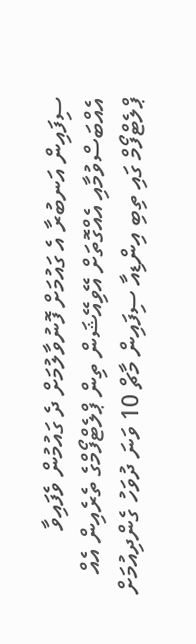ސިފައިން އަނބުރާ އެ ގައުމަށް ފޮނުވާލުމަށް ދެ ގައުމުން ވެފައިވާ އެއްބަސްވުމާއި އެއްގޮތަށް އޭވިއޭޝަން ތިން ޕްލެޓްފޯމްގެ ތެރެއިން އެއް ޕްލެޓްފޯމް ގައި ތިބި އިންޑިއާ ސިފައިން މާޗް 10 ވަނަ ދުވަހު ގެންދިއުމަށް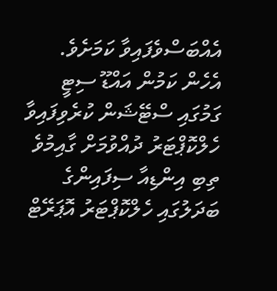އެއްބަސްވެފައިވާ ކަމަށެވެ. އެހެން ކަމުން އައްޑޫ ސިޓީ ގަމުގައި ސްޓޭޝަން ކުރެވިފައިވާ ހެލްކޮޕްޓަރު ދުއްވުމަށް ގާއިމުވެ ތިބި އިންޑިއާ ސިފައިންގެ ބަދަލުގައި ހެލްކޮޕްޓަރު އޮޕަރޭޓް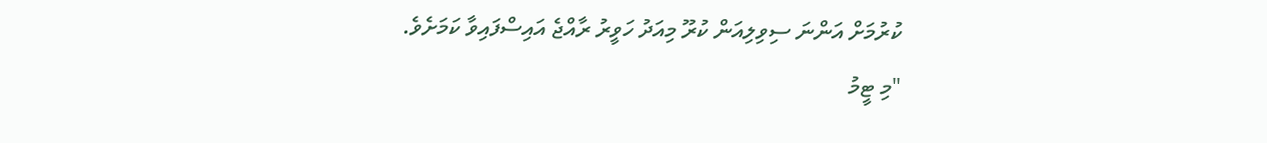ކުރުމަށް އަންނަ ސިވިލިއަން ކުރޫ މިއަދު ހަވީރު ރާއްޖެ އައިސްފައިވާ ކަމަށެވެ.
"މި ޓީމު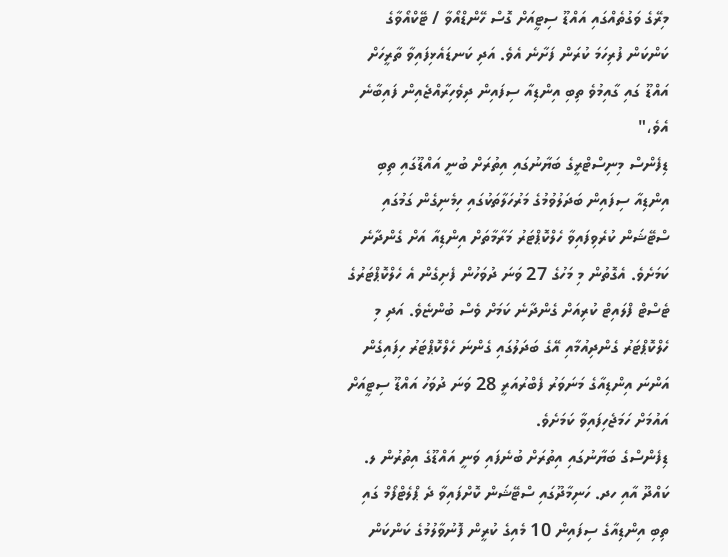މިރޭގެ ވަގުތެއްގައި އައްޑޫ ސިޓީއަށް ގޮސް ހޭންޑްއޯވާ / ޓޭކްއޯވާގެ ކަންކަން ފުރިހަމަ ކުރަން ފަށާނެ އެވެ. އަދި ކަނޑައެޅިފައިވާ ތާރީހަށް އައްޑޫ ގައި ގާއިމުވެ ތިބި އިންޑިއާ ސިފައިން ދިވެހިރާއްޖެއިން ފައިބާނެ އެވެ،"
ޑިފެންސް މިނިސްޓްރީގެ ބަޔާނުގައި އިތުރަށް ބުނީ އައްޑޫގައި ތިބި އިންޑިއާ ސިފައިން ބަދަލުވުމުގެ މަރުހަލާތަކުގައި ހިމެނިގެން ގަމުގައި ސްޓޭޝަން ކުރެވިފައިވާ ހެލްކޮޕްޓަރު މަރާމާތަށް އިންޑިއާ އަށް ގެންދާނެ ކަމަށެވެ. އެގޮތުން މި މަހުގެ 27 ވަނަ ދުވަހުން ފެށިގެން އެ ހެލްކޮޕްޓަރުގެ ޓެސްޓް ފްލައިޓް ކުރިއަށް ގެންދާނެ ކަމަށް ވެސް ބުންޏެވެ. އަދި މި ހެލްކޮޕްޓަރު ގެންދިއުމާއި އޭގެ ބަދަލުގައި ގެންނަ ހެލްކޮޕްޓަރު ހިފައިގެން އަންނަ އިންޑިއާގެ މަނަވަރު ފެބްރުއަރީ 28 ވަނަ ދުވަހު އައްޑޫ ސިޓީއަށް އައުމަށް ހަމަޖެހިފައިވާ ކަމަށެވެ.
ޑިފެންސްގެ ބަޔާނުގައި އިތުރަށް ބުނެފައި ވަނީ އައްޑޫގެ އިތުރުން ލ. ކައްދޫ އާއި ހދ. ހަނިމާދޫގައި ސްޓޭޝަން ކޮށްފައިވާ ދެ ޕްލެޓްފޯމް ގައި ތިބި އިންޑިއާގެ ސިފައިން 10 މެއިގެ ކުރީން ފޮނުވާލުމުގެ ކަންކަން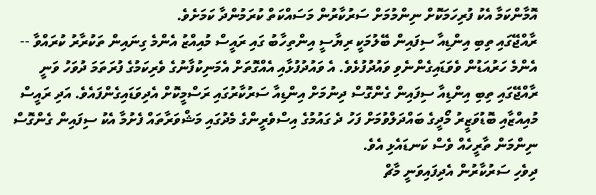އޮމާންކަމާ އެކު ފުރިހަމަކޮށް ނިންމުމަށް ސަރުކާރުން މަސައްކަތް ކުރަމުންދާ ކަމަށެވެ.
ރާއްޖޭގައި ތިބި އިންޑިއާ ސިފައިން ބޭލުމަކީ ރިޔާސީ އިންތިހާބު ގައި ރައީސް މުއިއްޒު އެންމެ ގިނައިން ތަކުރާރު ކުރައްވާ -- އެންމެ ހަރުއަޑުން ވެވަޑައިގެންނެވި ވައުދުފުޅެވެ. އެ ވައުދުފުޅާއި އެއްގޮތަށް އެމަނިކުފާނުގެ ވެރިކަމުގެ ފުރަތަމަ ދުވަހު ވަނީ ރާއްޖޭގައި ތިބި އިންޑިއާ ސިފައިން ގެންގޮސް ދިނުމަށް އިންޑިއާ ސަރުކާރުގައި ރަސްމީކޮށް އެދިވަޑައިގެންފައެވެ. އަދި ރައީސް މުއިއްޒާއި ބޮޑުވަޒީރު މޯދީގެ ބައްދަލްވުމަށް ފަހު ދެ ގައުމުގެ އިސްވެރީންގެ މެދުގައި މަޝްވަރާތައް ފެށުމާ އެކު ސިފައިން ގެންގޮސް ނިންމަން ތާރީހެއް ވެސް ކަނޑައެޅި އެވެ.
ދިވެހި ސަރުކާރުން އެދިފައިވަނީ މާޗް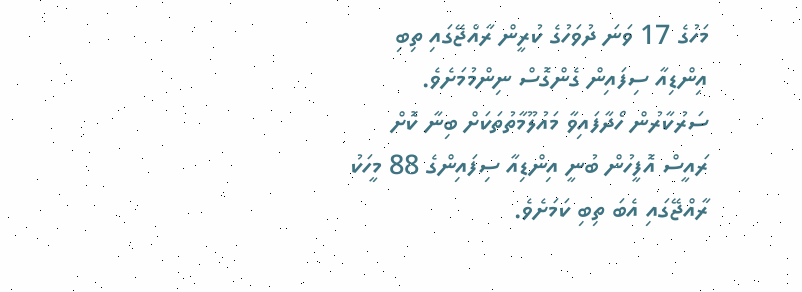މަހުގެ 17 ވަނަ ދުވަހުގެ ކުރީން ރާއްޖޭގައި ތިބި އިންޑިއާ ސިފައިން ގެންގޮސް ނިންމުމަށެވެ. ސަރުކާރުން ހޯދާފައިވާ މައުލޫމާތުތަކަށް ބިނާ ކޮށް ރައީސް އޮފީހުން ބުނީ އިންޑިއާ ސިފައިންގެ 88 މީހަކު ރާއްޖޭގައި އެބަ ތިބި ކަމަށެވެ.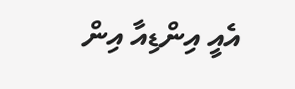އެއީ އިންޑިއާ އިން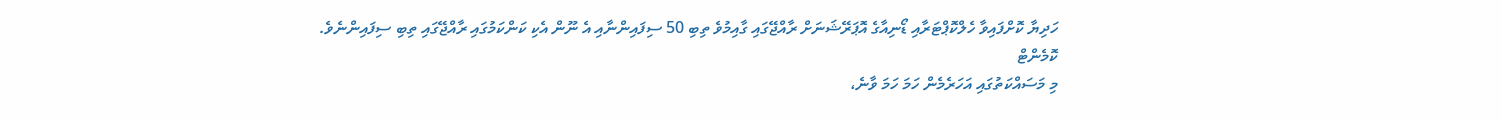ހަދިޔާ ކޮށްފައިވާ ހެލްކޮޕްޓަރާއި ޑޯނިއާގެ އޮޕަރޭޝަނަށް ރާއްޖޭގައި ގާއިމުވެ ތިބި 50 ސިފައިންނާއި އެ ނޫން އެކި ކަންކަމުގައި ރާއްޖޭގައި ތިބި ސިފައިންނެވެ.
ކޮމެންޓް
މި މަސައްކަތުގައި އަހަރެމެން ހަމަ ހަމަ ވާނެ،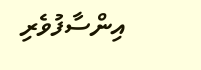އިންސާފުވެރި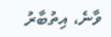ވާނެ، އިތުބާރު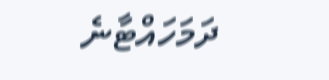ދަމަހައްޓާނެ